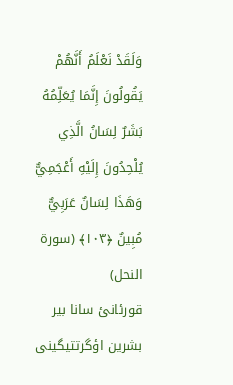وَلَقَدْ نَعْلَمُ أَنَّهُمْ يَقُولُونَ إِنَّمَا يُعَلِّمُهُ بَشَرٌ لِسَانُ الَّذِي يُلْحِدُونَ إِلَيْهِ أَعْجَمِيٌّ وَهَذَا لِسَانٌ عَرَبِيٌّ مُبِينٌ ﴿۱۰۳﴾ (سورة النحل)
قورئانئ سانا بیر بشرین اؤگرتتیگینی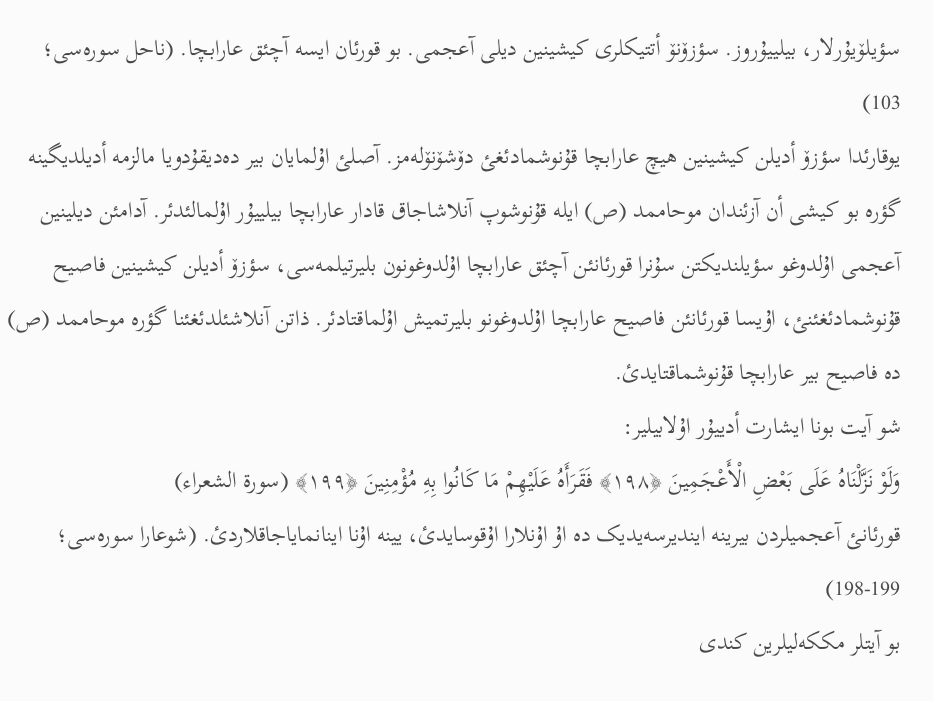سؤیلۆیۇرلار، بیلییۇروز. سؤزۆنۆ أتتیکلری کیشینین دیلی آعجمی. بو قورئان ایسە آچئق عارابچا. (ناحل سورەسی؛ 103)
یوقارئدا سؤزۆ أدیلن کیشینین هیچ عارابچا قۇنوشمادئغئ دۆشۆنۆلەمز. آصلئ اۇلمایان بیر دەدیقۇدویا مالزمە أدیلدیگینە گؤرە بو کیشی أن آزئندان موحاممد (ص) ایلە قۇنوشوپ آنلاشاجاق قادار عارابچا بیلییۇر اۇلمالئدئر. آدامئن دیلینین آعجمی اۇلدوغو سؤیلندیکتن سۇنرا قورئانئن آچئق عارابچا اۇلدوغونون بلیرتیلمەسی، سؤزۆ أدیلن کیشینین فاصیح قۇنوشمادئغئنئ، اۇیسا قورئانئن فاصیح عارابچا اۇلدوغونو بلیرتمیش اۇلماقتادئر. ذاتن آنلاشئلدئغئنا گؤرە موحاممد (ص) دە فاصیح بیر عارابچا قۇنوشماقتایدئ.
شو آیت بونا ایشارت أدییۇر اۇلابیلیر:
وَلَوْ نَزَّلْنَاهُ عَلَى بَعْضِ الْأَعْجَمِينَ ﴿۱۹۸﴾ فَقَرَأَهُ عَلَيْهِمْ مَا كَانُوا بِهِ مُؤْمِنِينَ ﴿۱۹۹﴾ (سورة الشعراء)
قورئانئ آعجمیلردن بیرینە ایندیرسەیدیک دە اۇ اۇنلارا اۇقوسایدئ، یینە اۇنا اینانمایاجاقلاردئ. (شوعارا سورەسی؛ 199-198)
بو آیتلر مککەلیلرین کندی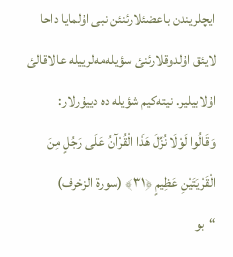ایچلریندن باعضئلارئنئن نبی اۇلمایا داحا لایئق اۇلدوقلارئنئ سؤیلەمەلرییلە عالاقالئ اۇلابیلیر. نیتەکیم شؤیلە دە دییۇرلار:
وَقَالُوا لَوْلَا نُزِّلَ هَذَا الْقُرْآنُ عَلَى رَجُلٍ مِنَ الْقَرْيَتَيْنِ عَظِيمٍ ﴿۳۱﴾ (سورة الزخرف)
“بو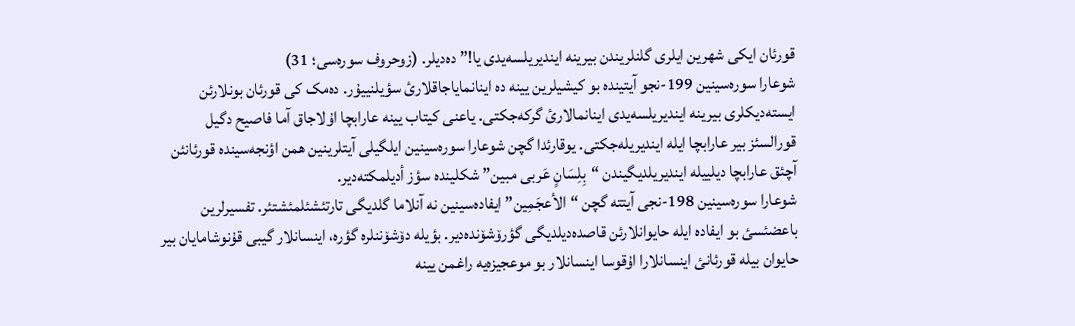قورئان ایکی شهرین ایلری گلنلریندن بیرینە ایندیریلسەیدی یا!” دەدیلر. (زوحروف سورەسی؛ 31)
شوعارا سورەسینین 199-نجو آیتیندە بو کیشیلرین یینە دە اینانمایاجاقلارئ سؤیلنییۇر. دەمک کی قورئان بونلارئن ایستەدیکلری بیرینە ایندیریلسەیدی اینانمالارئ گرکەجکتی. یاعنی کیتاب یینە عارابچا اۇلاجاق آما فاصیح دگیل قورالسئز بیر عارابچا ایلە ایندیریلەجکتی. یوقارئدا گچن شوعارا سورەسینین ایلگیلی آیتلرینین همن اؤنجەسیندە قورئانئن آچئق عارابچا دیلییلە ایندیریلدیگیندن “بِلِسَانٍ عَربی مبین” شکلیندە سؤز أدیلمکتەدیر.
شوعارا سورەسینین 198-نجی آیتتە گچن “الأعجَمِین” ایفادەسینین نە آنلاما گلدیگی تارتئشئلمئشتئر. تفسیرلرین باعضئسئ بو ایفادە ایلە حایوانلارئن قاصدەدیلدیگی گؤرۆشۆندەدیر. بؤیلە دۆشۆننلرە گؤرە، اینسانلار گیبی قۇنوشامایان بیر حایوان بیلە قورئانئ اینسانلارا اۇقوسا اینسانلار بو موعجیزەیە راغمن یینە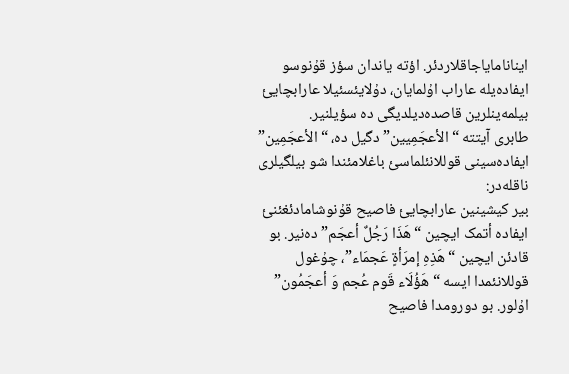اینانامایاجاقلاردئر. اؤتە یاندان سؤز قۇنوسو ایفادەیلە عاراب اۇلمایان، دۇلایئسئیلا عارابچایئ بیلمەینلرین قاصدەدیلدیگی دە سؤیلنیر.
طابری آیتتە “الأعجَمِیین” دگیل دە، “الأعجَمِین” ایفادەسینی قوللانئلماسئ باغلامئندا شو بیلگیلری ناقلەدر:
بیر کیشینین عارابچایئ فاصیح قۇنوشامادئغئنئ ایفادە أتمک ایچین “هَذَا رَجُلٌ أعجَم” دەنیر. بو قادئن ایچین “هَذِەِ إمرَأةٍ عَجمَاء”، چۇغول قوللانئمدا ایسە “هَؤُلَاء قَوم عُجم وَ أعجَمُون” اۇلور. بو دورومدا فاصیح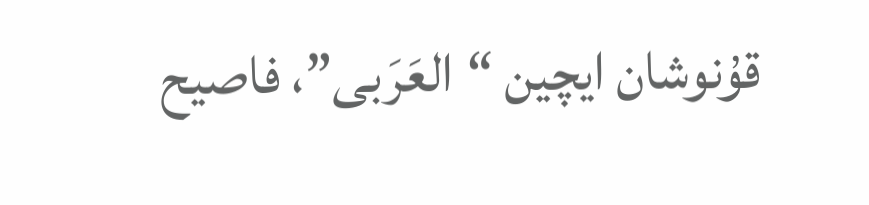قۇنوشان ایچین “العَرَبی”، فاصیح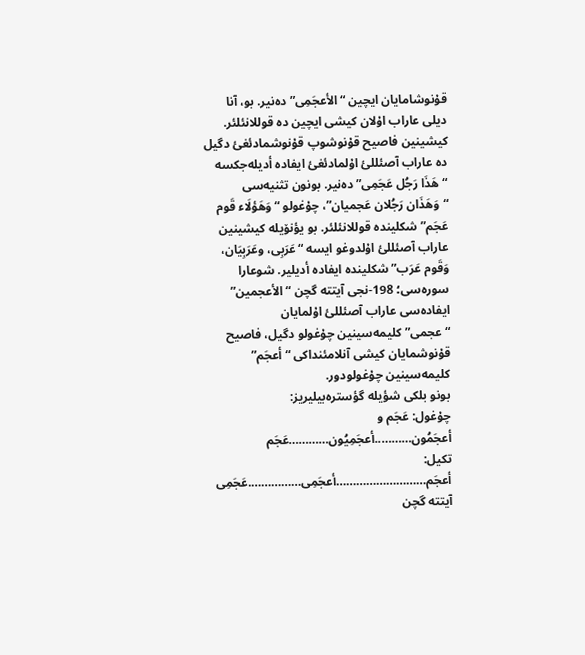قۇنوشامایان ایچین “الأعجَمِی” دەنیر. بو، آنا دیلی عاراب اۇلان کیشی ایچین دە قوللانئلئر. کیشینین فاصیح قۇنوشوپ قۇنوشمادئغئ دگیل دە عاراب آصئللئ اۇلمادئغئ ایفادە أدیلەجکسە “هَذَا رَجُل عَجَمِی” دەنیر. بونون تثنیەسی “وَهَذَان رَجُلان عَجمیان”، چۇغولو “وَهَؤلَاء قَوم عَجَم” شکلیندە قوللانئلئر. بو یؤنۆیلە کیشینین عاراب آصئللئ اۇلدوغو ایسە “عَرَبِی، وعَرَبِیَان، وَقَوم عَرَب” شکلیندە ایفادە أدیلیر. شوعارا سورەسی؛ 198-نجی آیتتە گچن “الأعجمین” ایفادەسی عاراب آصئللئ اۇلمایان “عجمی”کلیمەسینین چۇغولو دگیل، فاصیح قۇنوشمایان کیشی آنلامئنداکی “أعجَم” کلیمەسینین چۇغولودور.
بونو بلکی شؤیلە گؤسترەبیلیریز:
چۇغول: عَجَم و أعجَمُون………..أعجَمِیُون…………عَجَم
تکیل: أعجَم………………………أعجَمِی…………….عَجَمِی
آیتتە گچن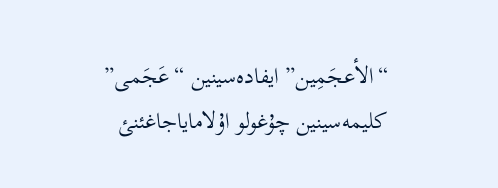“الأعجَمِین” ایفادەسینین “عَجَمی” کلیمەسینین چۇغولو اۇلامایاجاغئنئ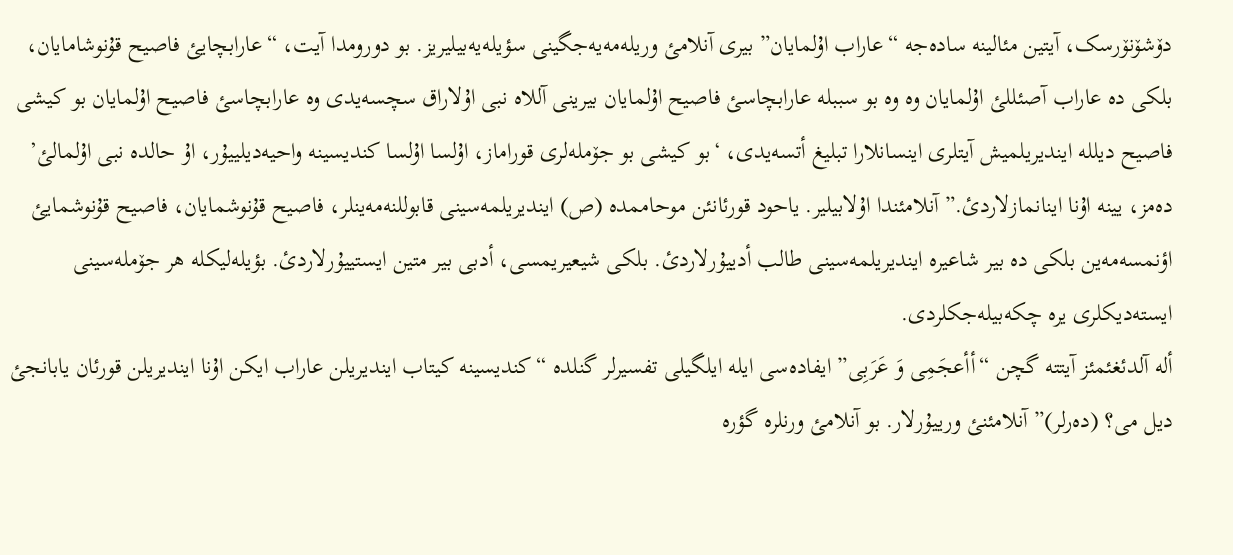دۆشۆنۆرسک، آیتین مئالینە سادەجە “عاراب اۇلمایان” بیری آنلامئ وریلەمەیەجگینی سؤیلەیەبیلیریز. بو دورومدا آیت، “عارابچایئ فاصیح قۇنوشامایان، بلکی دە عاراب آصئللئ اۇلمایان وە وە بو سببلە عارابچاسئ فاصیح اۇلمایان بیرینی آللاە نبی اۇلاراق سچسەیدی وە عارابچاسئ فاصیح اۇلمایان بو کیشی فاصیح دیللە ایندیریلمیش آیتلری اینسانلارا تبلیغ أتسەیدی، ‘بو کیشی بو جۆملەلری قوراماز، اۇلسا اۇلسا کندیسینە واحیەدیلییۇر، اۇ حالدە نبی اۇلمالئ’ دەمز، یینە اۇنا اینانمازلاردئ.” آنلامئندا اۇلابیلیر. یاحود قورئانئن موحاممدە (ص) ایندیریلمەسینی قابوللنەمەینلر، فاصیح قۇنوشمایان، فاصیح قۇنوشمایئ اؤنمسەمەین بلکی دە بیر شاعیرە ایندیریلمەسینی طالب أدییۇرلاردئ. بلکی شیعیریمسی، أدبی بیر متین ایستییۇرلاردئ. بؤیلەلیکلە هر جۆملەسینی ایستەدیکلری یرە چکەبیلەجکلردی.
ألە آلدئغئمئز آیتتە گچن “أأعجَمِی وَ عَرَبِی” ایفادەسی ایلە ایلگیلی تفسیرلر گنلدە “کندیسینە کیتاب ایندیریلن عاراب ایکن اۇنا ایندیریلن قورئان یابانجئ دیل می؟ (دەرلر)” آنلامئنئ ورییۇرلار. بو آنلامئ ورنلرە گؤرە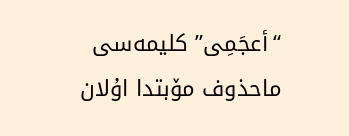“أعجَمِی” کلیمەسی ماحذوف مۆبتدا اۇلان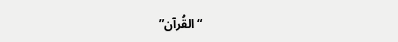“القُرآن”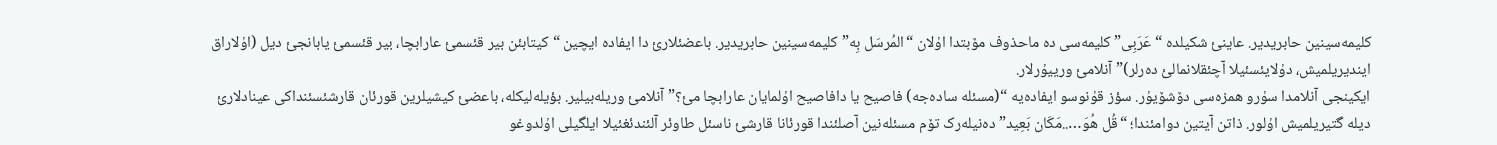کلیمەسینین حابریدیر. عاینئ شکیلدە “عَرَبِی” کلیمەسی دە ماحذوف مۆبتدا اۇلان “المُرسَل بِە” کلیمەسینین حابریدیر. باعضئلارئ دا ایفادە ایچین “کیتابئن بیر قئسمئ عارابچا، بیر قئسمئ یابانجئ دیل (اۇلاراق ایندیریلمیش، دۇلایئسئیلا آچئقلانمالئ دەرلر)” آنلامئ ورییۇرلار.
ایکینجی آنلامدا سۇرو همزەسی دۆشۆیۇر. سؤز قۇنوسو ایفادەیە “(مسئلە سادەجە) فاصیح یا دافاصیح اۇلمایان عارابچا مئ؟” آنلامئ وریلەبیلیر. بؤیلەلیکلە، باعضئ کیشیلرین قورئان قارشئسئنداکی عینادلارئ دیلە گتیریلمیش اۇلور. ذاتن آیتین دوامئندا؛ “قُل هُوَ…..مَکَان بَعِید” دەنیلەرک تۆم مسئلەنین آصلئندا قورئانا قارشئ ناسئل طاوئر آلئندئغئیلا ایلگیلی اۇلدوغو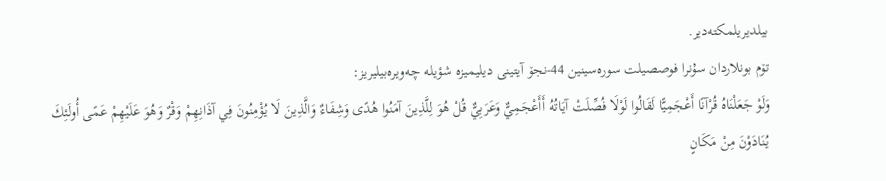بیلدیریلمکتەدیر.
تۆم بونلاردان سۇنرا فوصصیلت سورەسینین 44-نجۆ آیتینی دیلیمیزە شؤیلە چەویرەبیلیریز:
وَلَوْ جَعَلْنَاهُ قُرْآنًا أَعْجَمِيًّا لَقَالُوا لَوْلَا فُصِّلَتْ آيَاتُهُ أَأَعْجَمِيٌّ وَعَرَبِيٌّ قُلْ هُوَ لِلَّذِينَ آمَنُوا هُدًى وَشِفَاءٌ وَالَّذِينَ لَا يُؤْمِنُونَ فِي آذَانِهِمْ وَقْرٌ وَهُوَ عَلَيْهِمْ عَمًى أُولَئِكَ يُنَادَوْنَ مِنْ مَكَانٍ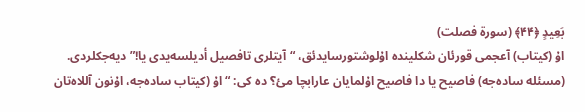بَعِيدٍ ﴿۴۴﴾ (سورة فصلت)
اۇ (کیتاب) آعجمی قورئان شکلیندە اۇلوشتورسایدئق، “آیتلری تافصیل أدیلسەیدی یا!” دیەجکلردی. (مسئلە سادەجە) فاصیح یا دا فاصیح اۇلمایان عارابچا مئ؟ دە کی: “اۇ (کیتاب سادەجە، اۇنون آللاەتان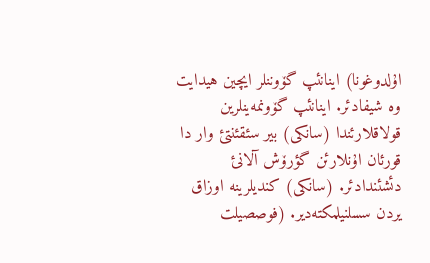اۇلدوغونا) اینانئپ گۆوننلر ایچین هیدایت وە شیفادئر. اینانئپ گۆونمەینلرین قولاقلارئندا (سانکی) بیر سئقئنتئ وار دا قورئان اۇنلارئن گؤرۆش آلانئ دئشئندادئر. (سانکی) کندیلرینە اوزاق یردن سسلنیلمکتەدیر. (فوصصیلت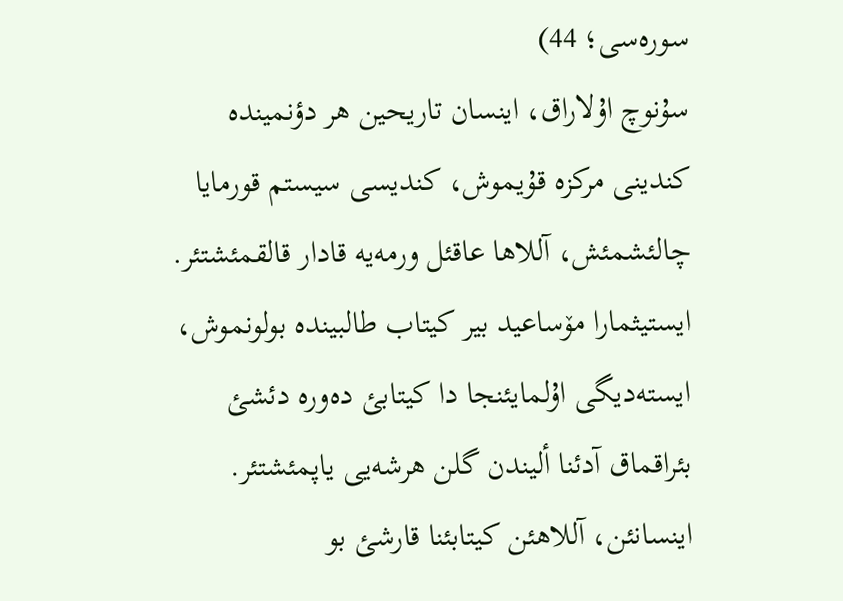سورەسی؛ 44)
سۇنوچ اۇلاراق، اینسان تاریحین هر دؤنمیندە کندینی مرکزە قۇیموش، کندیسی سیستم قورمایا چالئشمئش، آللاها عاقئل ورمەیە قادار قالقمئشتئر. ایستیثمارا مۆساعید بیر کیتاب طالبیندە بولونموش، ایستەدیگی اۇلمایئنجا دا کیتابئ دەورە دئشئ بئراقماق آدئنا ألیندن گلن هرشەیی یاپمئشتئر. اینسانئن، آللاهئن کیتابئنا قارشئ بو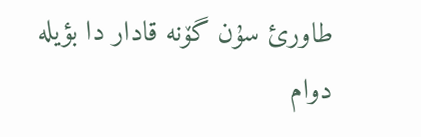طاورئ سۇن گۆنە قادار دا بؤیلە دوام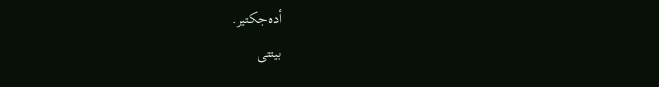أدەجکتیر.
بیتتی